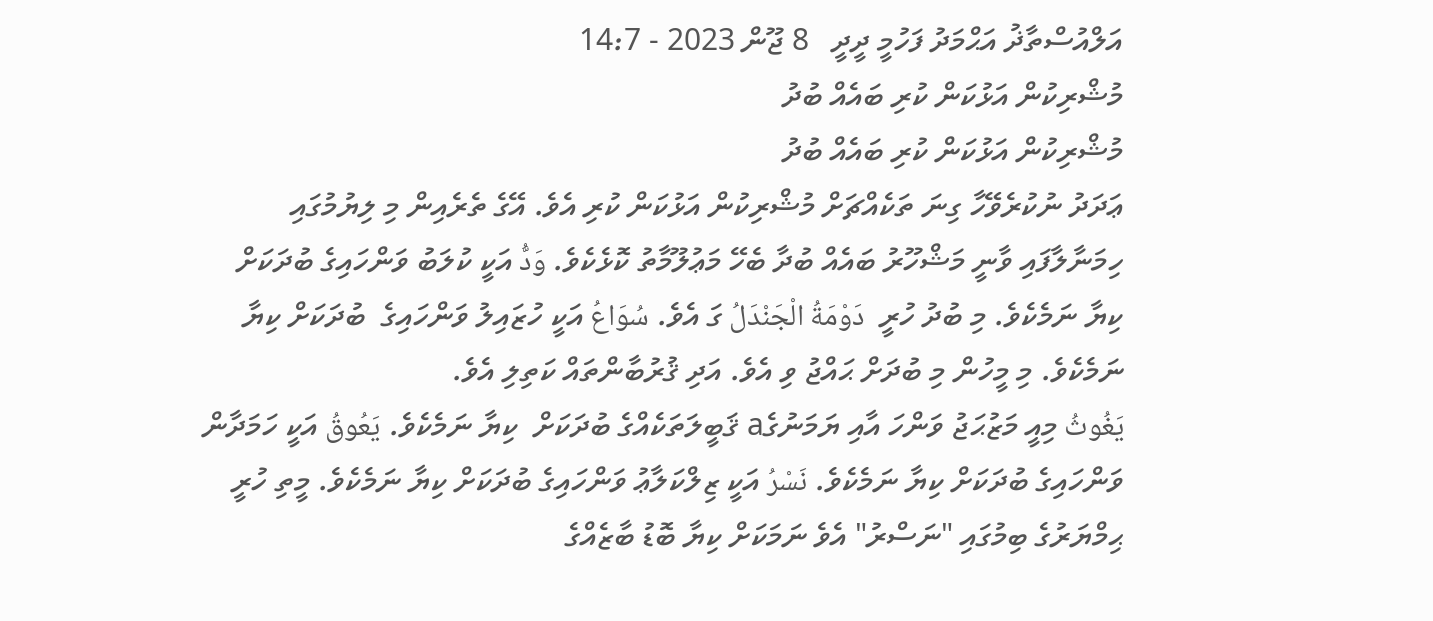އަލްއުސްތާޛު އަޙްމަދު ފަހުމީ ދީދީ   8 ޖޫން 2023 - 14:7
މުޝްރިކުން އަޅުކަން ކުރި ބައެއް ބުދު
މުޝްރިކުން އަޅުކަން ކުރި ބައެއް ބުދު
ޢަދަދު ނުކުރެވޭހާ ގިނަ ތަކެއްޗަށް މުޝްރިކުން އަޅުކަން ކުރި އެވެ. އޭގެ ތެރެއިން މި ލިޔުމުގައި ހިމަނާލާފައި ވާނީ މަޝްހޫރު ބައެއް ބުދާ ބެހޭ މަޢުލޫމާތު ކޮޅެކެވެ. وَدُّ އަކީ ކުލަބު ވަންހައިގެ ބުދަކަށް ކިޔާ ނަމެކެވެ. މި ބުދު ހުރީ  دَوْمَةُ الْجَنْدَلُ ގަ އެވެ. سُوَاعُ އަކީ ހުޒައިލު ވަންހައިގެ  ބުދަކަށް ކިޔާ ނަމެކެވެ. މި މީހުން މި ބުދަށް ޙައްޖު ވި އެވެ. އަދި ޤުރުބާންތައް ކަތިލި އެވެ.
يَغُوثُ މިއީ މަޒުޙަޖު ވަންހަ އާއި ޔަމަނުގެa ޤަބީލަތަކެއްގެ ބުދަކަށް  ކިޔާ ނަމެކެވެ. يَعُوقُ އަކީ ހަމަދާން ވަންހައިގެ ބުދަކަށް ކިޔާ ނަމެކެވެ. نَسْرُ އަކީ ޒިލްކަލާޢު ވަންހައިގެ ބުދަކަށް ކިޔާ ނަމެކެވެ. މީތި ހުރީ ޙިމްޔަރުގެ ބިމުގައި "ނަސްރު" އެވެ ނަމަކަށް ކިޔާ ބޮޑު ބާޒެއްގެ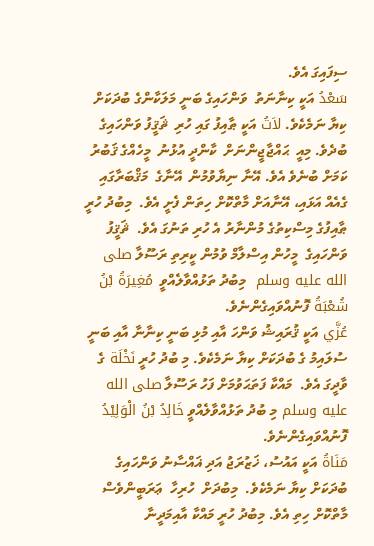ސިފައިގަ އެވެ.
سَعْدُ އަކީ ކިނާނަތު  ވަންހައިގެ ބަނީ މަލަކާންގެ ބުދަކަށް ކިޔާ ނަމެކެވެ. لاَتُ އަކީ ޠާއިފު ގައި ހުރި  ޘަޤީފު ވަންހައިގެ ބުދެވެ. މިއީ  ޙައްޖާޖީންނަށް  ކާންދީ އުޅުނު  މީހެއްގެ ޤަބުރު ކަމަށް ބުނެވެ އެވެ. އޭނާ ނިޔާވުމުން  އޭނާގެ  މަޤްބަރާގައި  ގެއެއް އަޅައި، އޭނާއަށް މާތްކޮށް ހިތަން ފެށީ އެވެ.  މިބުދު ހުރީ  ޠާއިފުގެ މިސްކިތުގެ މުންނާރު އެ ހުރި ތަނުގަ އެވެ.  ޘަޤީފު ވަންހައިގެ  މީހުން އިސްލާމް ވުމުން ކީރިތި ރަސޫލާ صلى الله عليه وسلم  މިބުދު ތަޅުއްވާލެއްވީ  مُغِيرَةُ بْنُ شُعْبَةُ ފޮނުއްވައިގެންނެވެ.
عُزَّي އަކީ ޤުރައިޝު ވަންހަ އާއި މުޅި ބަނީ ކިނާނާ އާއި ބަނީ ސުލައިމު ގެ ބުދަކަށް ކިޔާ ނަމެކެވެ. މި ބުދު ހުރީ نَخْلَة ގެ ވާދީގަ އެވެ.  މައްކާ ފަތަޙަވުމަށް ފަހު ރަސޫލާ صلى الله عليه وسلم މި ބުދު ތަޅުއްވާލެއްވީ خَالِدُ بْنُ الْوَلِيْدُ ފޮނުއްވައިގެންނެވެ.
مَنَاةُ އަކީ އައުސު، ޚަޒުރަޖު އަދި ޣައްސާނު ވަންހައިގެ ބުދަކަށް ކިޔާ ނަމެކެވެ.  މިބުދަށް  ހުރިހާ  ޢަރަބީންވެސް  މާތްކޮށް ހިތި އެވެ. މިބުދު ހުރީ މައްކާ އާއިމަދީނާ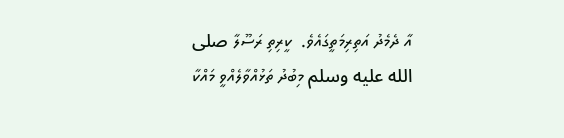އާ ދެމެދު އަތިރިމަތީގައެވެ.  ކީރިތި ރަސޫލާ صلى الله عليه وسلم މިބުދު ތަޅުއްވާލެއްވީ މައްކާ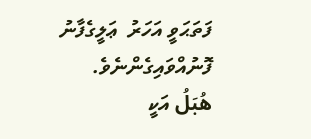ފަތަޙަވީ އަހަރު  ޢަލީގެފާނު  ފޮނުއްވައިގެންނެވެ.
هُبَلُ އަކީ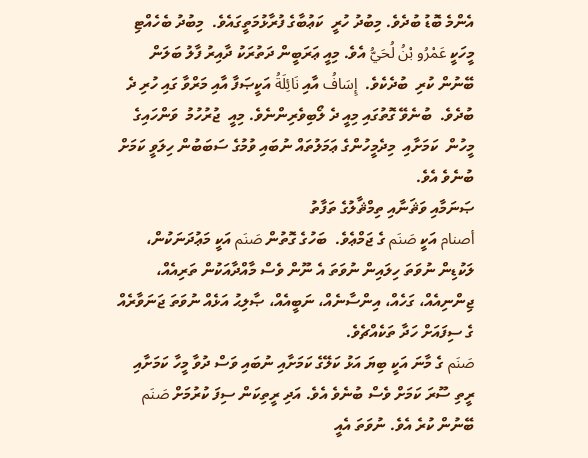އެންމެ ބޮޑު ބުދެވެ. މިބުދު ހުރީ  ކަޢުބާގެ ފުރާޅުމަތީގައެވެ.  މިބުދު ބެހެއްޓި  މީހަކީ عَمْرُو بْنُ لُحَيُّ އެވެ. މިއީ ޢަރަބީން ދަތުރަކު ދާއިރު ފާލު ބަލަން  ބޭނުން ކުރި  ބުދެކެވެ.  إِسَافُ އާއި نَائِلَةُ އަކީޞަފާ އާއި މަރްވާ ގައި ހުރި ދެ ބުދެވެ.  ބުނެވޭ ގޮތުގައި މިއީ ދެ ލޯބިވެރިންނެވެ. މިއީ  ޖުރުހުމު  ވަންހައިގެ  މީހުން  ކަމަށާއި  މިދެމީހުންގެ ޢަމަލުތައް ނުބައި ވުމުގެ ސަބަބުން ހިލަވީ ކަމަށް ބުނެވެ އެވެ.
ޞަނަމާއި ވަޘަނާއި ތިމްޘާލުގެ ތަފާތު
أصنام އަކީ صَنَم ގެ ޖަމްޢެވެ.  ބަހުގެ ގޮތުން صَنَم އަކީ މަޢުދަނަކުން، ލަކުޑިން ނުވަތަ ހިލައިން ނުވަތަ އެ ނޫން ވެސް މާއްދާއަކުން ތަރިއެއް، ޖިންނިއެއް، ގަހެއް، އިންސާނެއް، ނަބީއެއް، ޞާލިޙު އަޅެއް ނުވަތަ ޖަނަވާރެއް ގެ ސިފައަށް ހަދާ ތަކެއްޗެވެ.
صَنَم ގެ މާނަ އަކީ ބިޔަ އަޅު ކަލޭގެ ކަމަށާއި ނުބައި ވަސް ދުވާ މީހާ ކަމަށާއި ރީތި ސޫރަ ކަމަށް ވެސް ބުނެވެ އެވެ. އަދި ރީތިކަން ސިފަ ކުރުމަށް صَنَم ބޭނުން ކުރެ އެވެ. ނުވަތަ އެއީ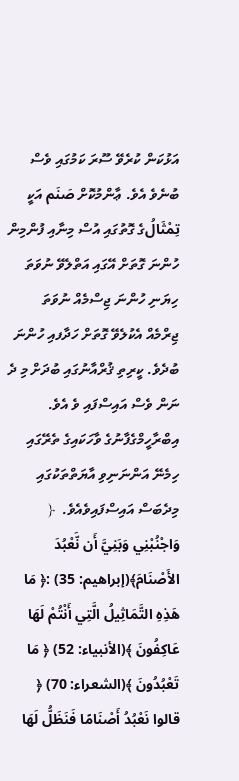އަޅުކަން ކުރެވޭ ސޫރަ ކަމުގައި ވެސް ބުނެވެ އެވެ. ޢާންމުކޮށް صَنَم އަކީ تِمْثَالُގެ ގޮތުގައި އުސް މިނާއި ފުންމިން ހުންނަ ގޮތަށް އޭގައި އަތްލެވޭ ނުވަތަ ހިޔަނި ހުންނަ ޖިސްމެއް ނުވަތަ ޖިރްމެއް އެކުލެވޭ ގޮތަށް ހަދާފއި ހުންނަ ބުދެވެ. ކީރިތި ޤުރްއާނުގައި ބުދަށް މި ދެ ނަން ވެސް އައިސްފައި ވެ އެވެ. އިބްރާހީމްގެފާނުގެ ވާހަކައިގެ ތެރޭގައި ހިމެނޭ އަންނަނިވި އާޔަތްތަކުގައި މިދެބަސް އައިސްފައިވެއެވެ.  ﴿ وَاجْنُبْنِي وَبَنِيَّ أَن نَّعْبُدَ الأَصْنَامَ﴾(إبراهيم: 35) :﴿ مَا هَذِهِ التَّمَاثِيلُ الَّتِي أَنْتُمْ لَهَا عَاكِفُونَ ﴾(الأنبياء: 52) ﴿ مَا تَعْبُدُونَ ﴾(الشعراء: 70) ﴿ قالوا نَعْبُدُ أَصْنَامًا فَنَظَلُّ لَهَا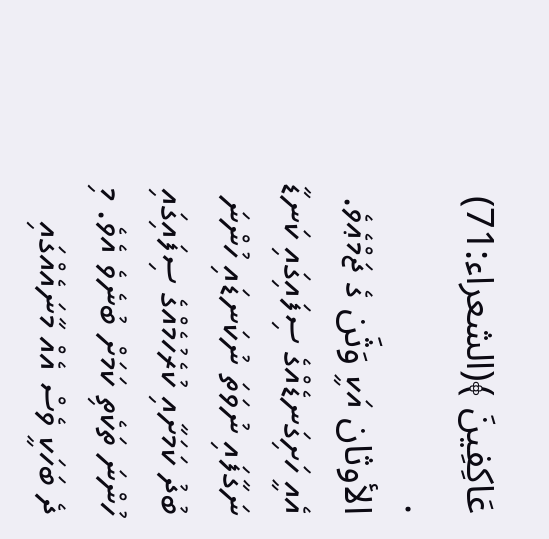عَاكِفِينَ ﴾(الشعراء:71) .
الأوثان އަކީ وَثَن ގެ ޖަމްޢެވެ. އެއީ ހަށިގަނޑެއްގެ ސިފައިގައި ކަނޑާ ނަގާފައި ނުވަތަ ނުކަނޑައި ހުންނަ ބުދު ކަމަށާއި ކުރެހުމެއްގެ ސިފައިގައި ހުންނަ ތަކެތި ކަމަށް ބުނެވެ އެވެ. މި ދެ ބަހަކީ ވެސް އެއް މާނައެއްގައި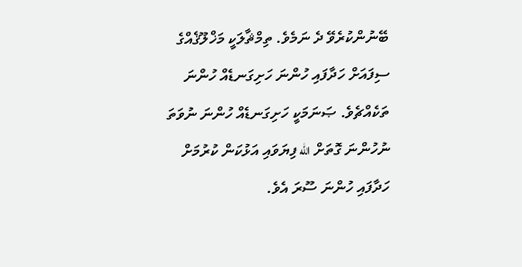ބޭނުންކުރެވޭ ދެ ނަމެވެ. ތިމްޘާލަކީ މަޚްލޫޤެއްގެ ސިފައަށް ހަދާފައި ހުންނަ ހަށިގަނޑެއް ހުންނަ ތަކެއްޗެވެ. ޞަނަމަކީ ހަށިގަނޑެއް ހުންނަ ނުވަތަ ނުހުންނަ ގޮތަށް الله ފިޔަވައި އަޅުކަން ކުރުމަށް ހަދާފައި ހުންނަ ސޫރަ އެވެ.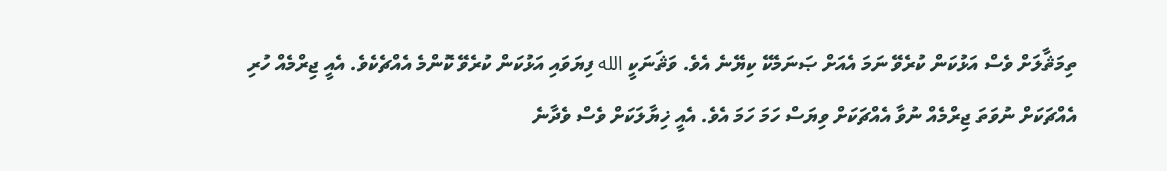ތިމަޘާލަށް ވެސް އަޅުކަން ކުރެވޭ ނަމަ އެއަށް ޞަނަމެކޭ ކިޔޭނެ އެވެ. ވަޘަނަކީ الله ފިޔަވައި އަޅުކަން ކުރެވޭ ކޮންމެ އެއްޗެކެވެ. އެއީ ޖިރްމެއް ހުރި އެއްޗަކަށް ނުވަތަ ޖިރްމެއް ނުވާ އެއްޗަކަށް ވިޔަސް ހަމަ ހަމަ އެވެ. އެއީ ޚިޔާލަކަށް ވެސް ވެދާނެ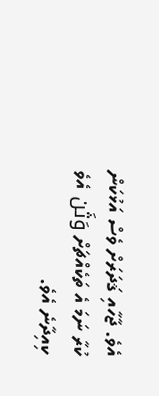އެވެ. ޖާހާއި ޤަދަރަށް ވެސް އަޅުކަން ކުރާ ނަމަ އެ ތަކެއްޗަށް وَثَن އެވެ ކިއިދާނެ އެވެ.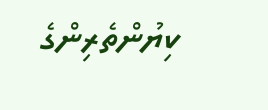ކިޔުންތެރިންގެ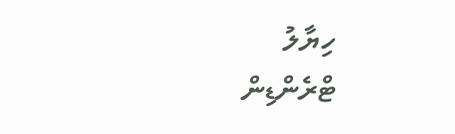ހިޔާލު
ޓްރެންޑިން